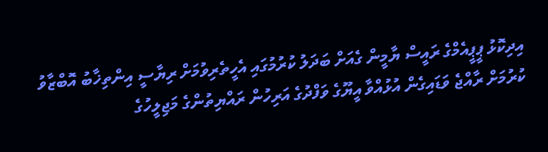އިދިކޮޅު ޕީޕީއެމްގެ ރައީސް ޔާމީން ގެއަށް ބަދަލު ކުރުމުގައި އެހީތެރިވުމަށް ރިޔާސީ އިންތިޚާބު އޮބްޒާވު ކުރުމަށް ރާއްޖެ ވަޑައިގެން އުޅުއްވާ އީޔޫގެ ވަފްދުގެ އަރިހުން ރައްޔިތުންގެ މަޖިލީހުގެ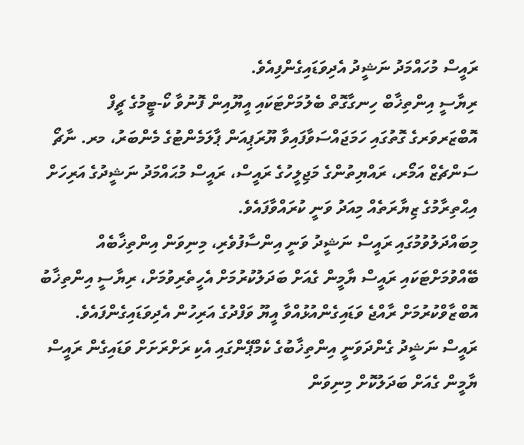ރައީސް މުހައްމަދު ނަޝީދު އެދިވަޑައިގެންފިއެވެ.
ރިޔާސީ އިންތިޚާބް ހިނގާގޮތް ބެލުމަށްޓަކައި އީޔޫއިން ފޮނުވާ ކޯ-ޓީމުގެ ޗީފް އޮބްޒަރވަރގެ ގޮތުގައި ހަމަޖައްސަވާފައިވާ ޔޫރަޕިއަން ޕާލަމެންޓުގެ މެންބަރު، މރ. ނާޗޯ ސަންޗެޒް އަމޯރ، ރައްޔިތުންގެ މަޖިލީހުގެ ރައީސް، ރައީސް މުޙައްމަދު ނަޝީދުގެ އަރިހަށް އިޙްތިރާމުގެ ޒިޔާރަތެއް މިއަދު ވަނީ ކުރައްވާފައެވެ.
މިބައްދަލުވުމުގައި ރައީސް ނަޝީދު ވަނީ އިންސާފުވެރި، މިނިވަން އިންތިޚާބެއް ބޭއްވުމަށްޓަކައި ރައީސް ޔާމީން ގެއަށް ބަދަލުކުރުމަށް އެހީތެރިވުމަށް، ރިޔާސީ އިންތިޚާބު އޮބްޒާވްކުރުމަށް ރާއްޖެ ވަޑައިގެންއުޅުއްވާ އީޔޫ ވަފްދުގެ އަރިހުން އެދިވަޑައިގެންފައެވެ.
ރައީސް ނަޝީދު ގެންދަވަނީ އިންތިޚާބުގެ ކެމްޕޭންގައި އެކި ރަށްރަށަށް ވަޑައިގެން ރައީސް ޔާމީން ގެއަށް ބަދަލުކޮށް މިނިވަން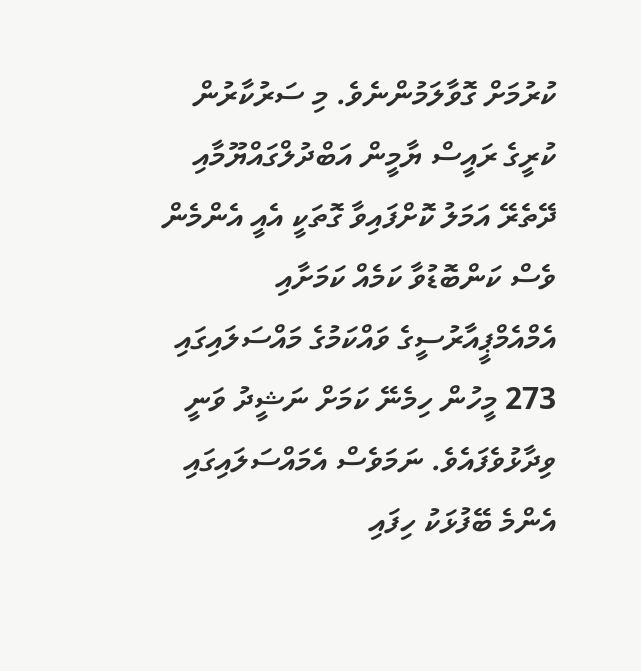ކުރުމަށް ގޮވާލަމުންނެވެ. މި ސަރުކާރުން ކުރީގެ ރައީސް ޔާމީން އަބްދުލްގައްޔޫމާއި ދޭތެރޭ އަމަލު ކޮށްފައިވާ ގޮތަކީ އެއީ އެންމެން ވެސް ކަންބޮޑުވާ ކަމެއް ކަމަށާއި އެމްއެމްޕީއާރުސީގެ ވައްކަމުގެ މައްސަލައިގައި 273 މީހުން ހިމެނޭ ކަމަށް ނަޝީދު ވަނީ ވިދާޅުވެފައެވެ. ނަމަވެސް އެމައްސަލައިގައި އެންމެ ބޭފުޅަކު ހިފައި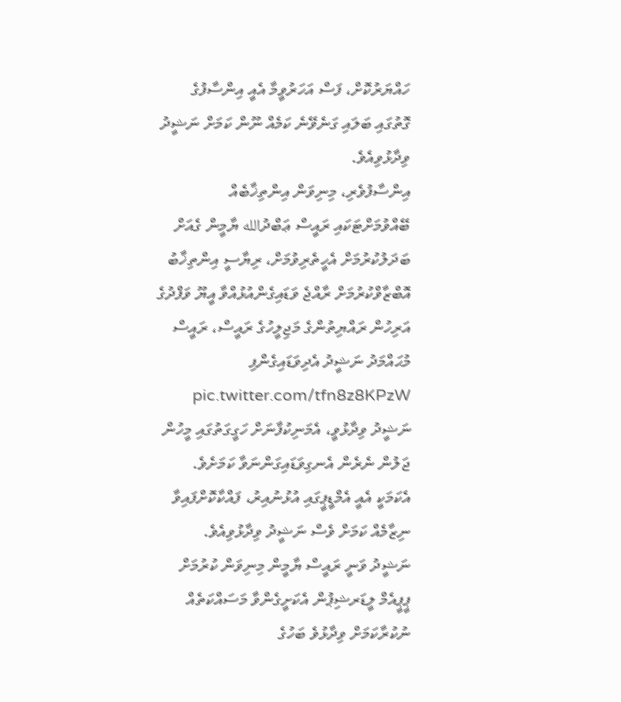ހައްޔަރުކޮށް، ފަސް އަހަރުވީމާ އެއީ އިންސާފުގެ ގޮތުގައި ބަލައި ގަނެވޭނެ ކަމެއް ނޫން ކަމަށް ނަޝީދު ވިދާޅުވިއެވެ.
އިންސާފުވެރި، މިނިވަން އިންތިޚާބެއް ބޭއްވުމަށްޓަކައި ރައީސް ޢަބްދުالله ޔާމީން ގެއަށް ބަދަލުކުރުމަށް އެހީތެރިވުމަށް، ރިޔާސީ އިންތިޚާބު އޮބްޒާވްކުރުމަށް ރާއްޖެ ވަޑައިގެންއުޅުއްވާ އީޔޫ ވަފްދުގެ އަރިހުން ރައްޔިތުންގެ މަޖިލީހުގެ ރައީސް، ރައީސް މުޙައްމަދު ނަޝީދު އެދިވަޑައިގެންފި pic.twitter.com/tfn8z8KPzW
ނަޝީދު ވިދާޅުވީ، އެމަނިކުފާނަށް ހަގީގަތުގައި މީހުން ޖަލުން ނެރެން އެނގިވަޑައިގަންނަވާ ކަމަށެވެ. އެކަމަކީ އެއީ އެމްޑީޕީގައި އުޅުނުއިރު، ފައްކާކޮށްފައިވާ ނިޒާމެއް ކަމަށް ވެސް ނަޝީދު ވިދާޅުވިއެވެ.
ނަޝީދު ވަނީ ރައީސް ޔާމީން މިނިވަން ކުރުމަށް ޕީޕީއެމް ލީޑަރޝިޕުން އެކަށީގެންވާ މަސައްކަތެއް ނުކުރާކަމަށް ވިދާޅުވެ ބަހުގެ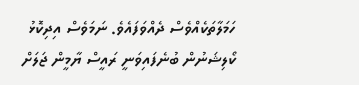ހަމަލާތަކެއްވެސް ދެއްވަފައެވެ. ނަމަވެސް އިދިކޮޅު ކޯލިޝަނުން ބުނެފައިވަނީ ރައީސް ޔާމީން ޖަލަށް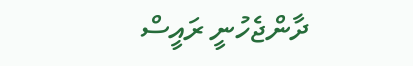ދާންޖެހުނީ ރައީސް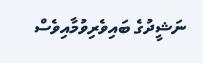ނަޝީދުގެ ބައިވެރިވުމާއިވެސް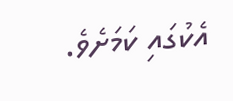އެކުގައި ކަމަށެވެ.